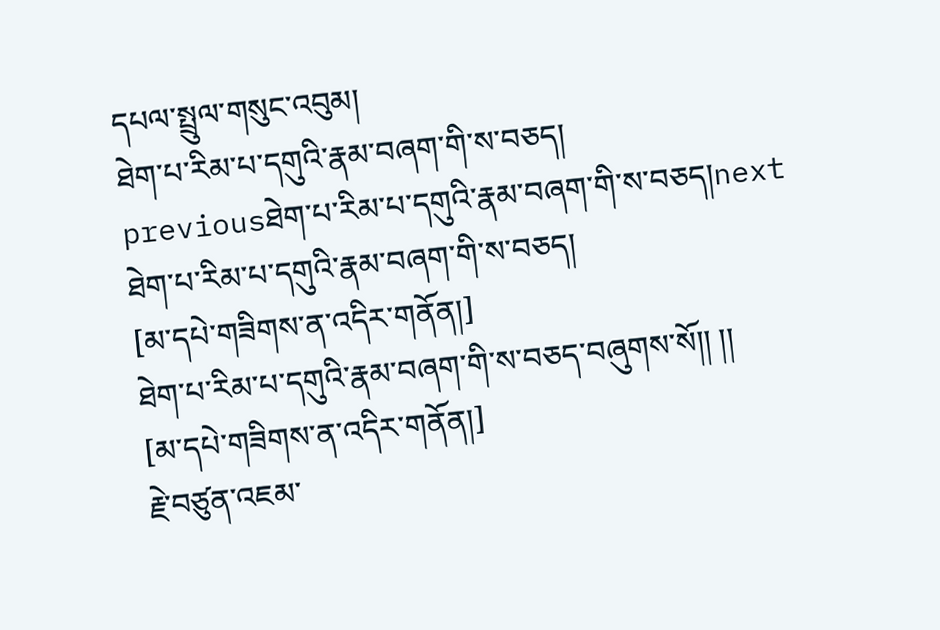དཔལ་སྤྲུལ་གསུང་འབུམ།
ཐེག་པ་རིམ་པ་དགུའི་རྣམ་བཞག་གི་ས་བཅད།
previousཐེག་པ་རིམ་པ་དགུའི་རྣམ་བཞག་གི་ས་བཅད།next
ཐེག་པ་རིམ་པ་དགུའི་རྣམ་བཞག་གི་ས་བཅད།
[མ་དཔེ་གཟིགས་ན་འདིར་གནོན།]
ཐེག་པ་རིམ་པ་དགུའི་རྣམ་བཞག་གི་ས་བཅད་བཞུགས་སོ།། །།
[མ་དཔེ་གཟིགས་ན་འདིར་གནོན།]
རྗེ་བཙུན་འཇམ་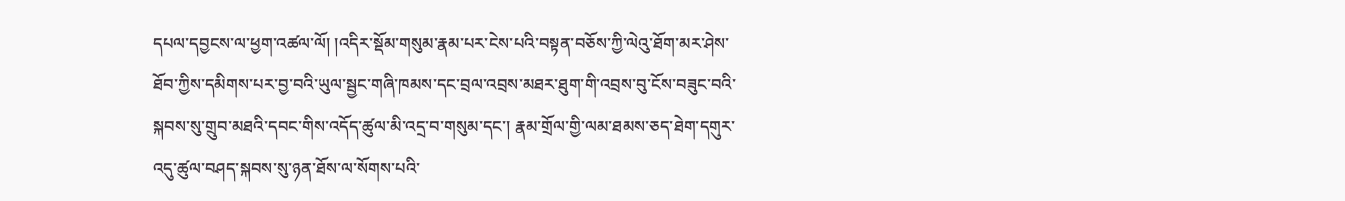དཔལ་དབྱངས་ལ་ཕྱག་འཚལ་ལོ། །འདིར་སྡོམ་གསུམ་རྣམ་པར་ངེས་པའི་བསྟན་བཅོས་ཀྱི་ལེའུ་ཐོག་མར་ཤེས་ཐོབ་ཀྱིས་དམིགས་པར་བྱ་བའི་ཡུལ་སྦྱང་གཞི་ཁམས་དང་བྲལ་འབྲས་མཐར་ཐུག་གི་འབྲས་བུ་ངོས་བཟུང་བའི་སྐབས་སུ་གྲུབ་མཐའི་དབང་གིས་འདོད་ཚུལ་མི་འདྲ་བ་གསུམ་དང་། རྣམ་གྲོལ་གྱི་ལམ་ཐམས་ཅད་ཐེག་དགུར་འདུ་ཚུལ་བཤད་སྐབས་སུ་ཉན་ཐོས་ལ་སོགས་པའི་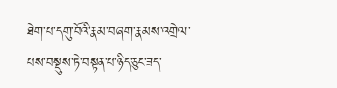ཐེག་པ་དགུ་བོའི་རྣམ་བཞག་རྣམས་འགྲེལ་པས་བསྡུས་ཏེ་བསྟན་པ་ཉིད་ཅུང་ཟད་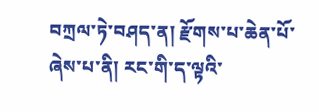བཀྲལ་ཏེ་བཤད་ན། རྫོགས་པ་ཆེན་པོ་ཞེས་པ་ནི། རང་གི་ད་ལྟའི་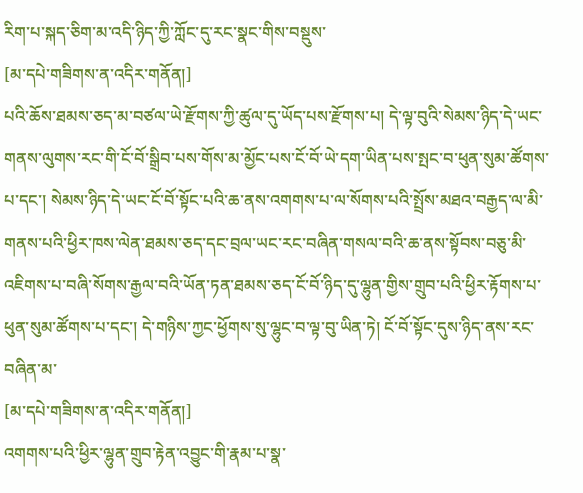རིག་པ་སྐད་ཅིག་མ་འདི་ཉིད་ཀྱི་ཀློང་དུ་རང་སྣང་གིས་བསྡུས་
[མ་དཔེ་གཟིགས་ན་འདིར་གནོན།]
པའི་ཆོས་ཐམས་ཅད་མ་བཙལ་ཡེ་རྫོགས་ཀྱི་ཚུལ་དུ་ཡོད་པས་རྫོགས་པ། དེ་ལྟ་བུའི་སེམས་ཉིད་དེ་ཡང་གནས་ལུགས་རང་གི་ངོ་བོ་སྒྲིབ་པས་གོས་མ་མྱོང་པས་ངོ་བོ་ཡེ་དག་ཡིན་པས་སྤང་བ་ཕུན་སུམ་ཚོགས་པ་དང་། སེམས་ཉིད་དེ་ཡང་ངོ་བོ་སྟོང་པའི་ཆ་ནས་འགགས་པ་ལ་སོགས་པའི་སྤྲོས་མཐའ་བརྒྱད་ལ་མི་གནས་པའི་ཕྱིར་ཁས་ལེན་ཐམས་ཅད་དང་བྲལ་ཡང་རང་བཞིན་གསལ་བའི་ཆ་ནས་སྟོབས་བཅུ་མི་འཇིགས་པ་བཞི་སོགས་རྒྱལ་བའི་ཡོན་ཏན་ཐམས་ཅད་ངོ་བོ་ཉིད་དུ་ལྷུན་གྱིས་གྲུབ་པའི་ཕྱིར་རྟོགས་པ་ཕུན་སུམ་ཚོགས་པ་དང་། དེ་གཉིས་ཀྱང་ཕྱོགས་སུ་ལྷུང་བ་ལྟ་བུ་ཡིན་ཏེ། ངོ་བོ་སྟོང་དུས་ཉིད་ནས་རང་བཞིན་མ་
[མ་དཔེ་གཟིགས་ན་འདིར་གནོན།]
འགགས་པའི་ཕྱིར་ལྷུན་གྲུབ་རྟེན་འབྱུང་གི་རྣམ་པ་སྣ་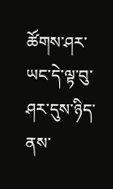ཚོགས་ཤར་ཡང་དེ་ལྟ་བུ་ཤར་དུས་ཉིད་ནས་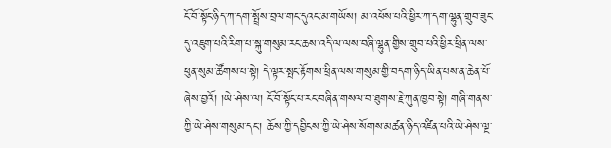ངོ་བོ་སྟོང་ཉིད་ཀ་དག་སྤྲོས་བྲལ་གང་དུའང་མ་གཡོས། མ་འཕོས་པའི་ཕྱིར་ཀ་དག་ལྷུན་གྲུབ་ཟུང་དུ་འཇུག་པའི་རིག་པ་སྐུ་གསུམ་རང་ཆས་འདི་ལ་ལས་བཞི་ལྷུན་གྱིས་གྲུབ་པའི་ཕྱིར་ཕྲིན་ལས་ཕུན་སུམ་ཚོགས་པ་སྟེ། དེ་ལྟར་སྤང་རྟོགས་ཕྲིན་ལས་གསུམ་གྱི་བདག་ཉིད་ཡིན་པས་ན་ཆེན་པོ་ཞེས་བྱའོ། །ཡེ་ཤེས་ལ། ངོ་བོ་སྟོང་པ་རང་བཞིན་གསལ་བ་ཐུགས་རྗེ་ཀུན་ཁྱབ་སྟེ། གཞི་གནས་ཀྱི་ཡེ་ཤེས་གསུམ་དང་། ཆོས་ཀྱི་དབྱིངས་ཀྱི་ཡེ་ཤེས་སོགས་མཚན་ཉིད་འཛིན་པའི་ཡེ་ཤེས་ལྔ་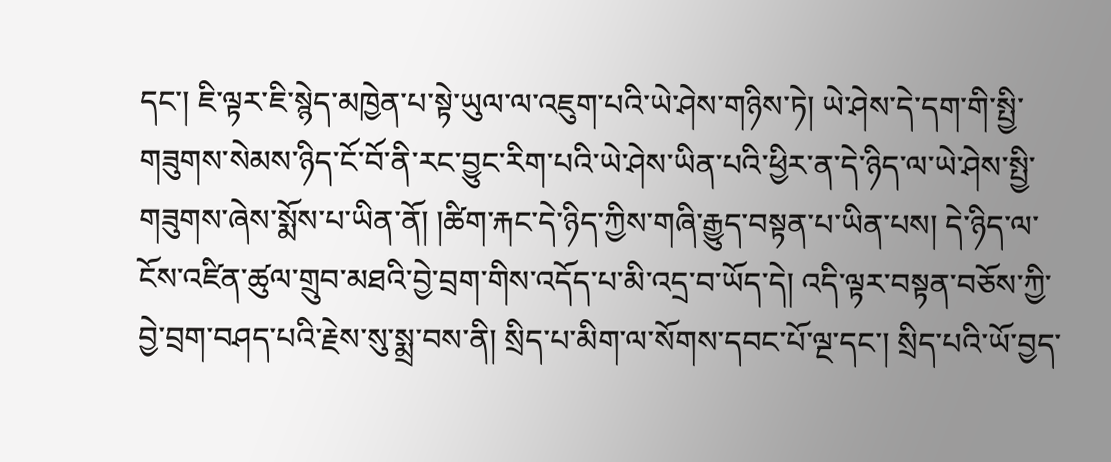དང་། ཇི་ལྟར་ཇི་སྙེད་མཁྱེན་པ་སྟེ་ཡུལ་ལ་འཇུག་པའི་ཡེ་ཤེས་གཉིས་ཏེ། ཡེ་ཤེས་དེ་དག་གི་སྤྱི་གཟུགས་སེམས་ཉིད་ངོ་བོ་ནི་རང་བྱུང་རིག་པའི་ཡེ་ཤེས་ཡིན་པའི་ཕྱིར་ན་དེ་ཉིད་ལ་ཡེ་ཤེས་སྤྱི་གཟུགས་ཞེས་སྨོས་པ་ཡིན་ནོ། །ཚིག་རྐང་དེ་ཉིད་ཀྱིས་གཞི་རྒྱུད་བསྟན་པ་ཡིན་པས། དེ་ཉིད་ལ་ངོས་འཛིན་ཚུལ་གྲུབ་མཐའི་བྱེ་བྲག་གིས་འདོད་པ་མི་འདྲ་བ་ཡོད་དེ། འདི་ལྟར་བསྟན་བཅོས་ཀྱི་བྱེ་བྲག་བཤད་པའི་རྗེས་སུ་སྨྲ་བས་ནི། སྲིད་པ་མིག་ལ་སོགས་དབང་པོ་ལྔ་དང་། སྲིད་པའི་ཡོ་བྱད་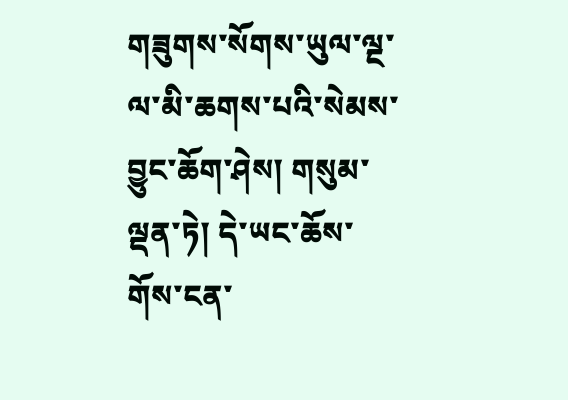གཟུགས་སོགས་ཡུལ་ལྔ་ལ་མི་ཆགས་པའི་སེམས་བྱུང་ཆོག་ཤེས། གསུམ་ལྡན་ཏེ། དེ་ཡང་ཆོས་གོས་ངན་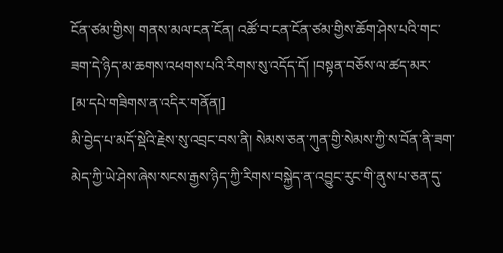ངོན་ཙམ་གྱིས། གནས་མལ་ངན་ངོན། འཚོ་བ་ངན་ངོན་ཙམ་གྱིས་ཆོག་ཤེས་པའི་གང་ཟག་དེ་ཉིད་མ་ཆགས་འཕགས་པའི་རིགས་སུ་འདོད་དོ། །བསྟན་བཅོས་ལ་ཚད་མར་
[མ་དཔེ་གཟིགས་ན་འདིར་གནོན།]
མི་བྱེད་པ་མདོ་སྡེའི་རྗེས་སུ་འབྲང་བས་ནི། སེམས་ཅན་ཀུན་གྱི་སེམས་ཀྱི་ས་བོན་ནི་ཟག་མེད་ཀྱི་ཡེ་ཤེས་ཞེས་སངས་རྒྱས་ཉིད་ཀྱི་རིགས་བསྐྱེད་ན་འབྱུང་རུང་གི་ནུས་པ་ཅན་དུ་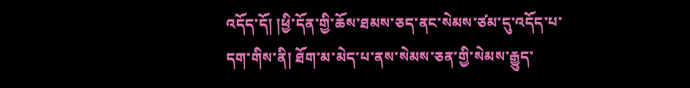འདོད་དོ། །ཕྱི་དོན་གྱི་ཆོས་ཐམས་ཅད་ནང་སེམས་ཙམ་དུ་འདོད་པ་དག་གིས་ནི། ཐོག་མ་མེད་པ་ནས་སེམས་ཅན་གྱི་སེམས་རྒྱུད་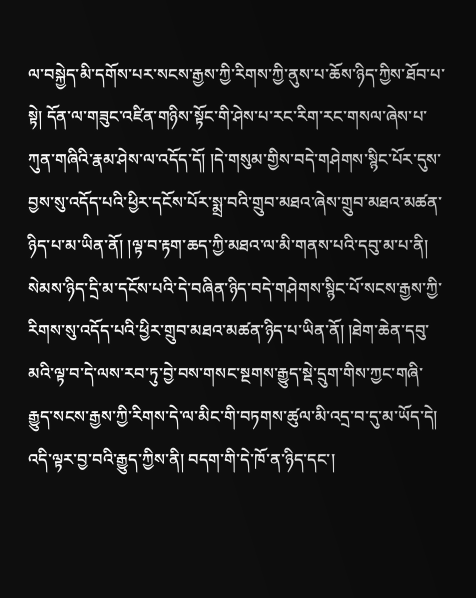ལ་བསྐྱེད་མི་དགོས་པར་སངས་རྒྱས་ཀྱི་རིགས་ཀྱི་ནུས་པ་ཆོས་ཉིད་ཀྱིས་ཐོབ་པ་སྟེ། དོན་ལ་གཟུང་འཛིན་གཉིས་སྟོང་གི་ཤེས་པ་རང་རིག་རང་གསལ་ཞེས་པ་ཀུན་གཞིའི་རྣམ་ཤེས་ལ་འདོད་དོ། །དེ་གསུམ་གྱིས་བདེ་གཤེགས་སྙིང་པོར་དུས་བྱས་སུ་འདོད་པའི་ཕྱིར་དངོས་པོར་སྨྲ་བའི་གྲུབ་མཐའ་ཞེས་གྲུབ་མཐའ་མཚན་ཉིད་པ་མ་ཡིན་ནོ། །ལྟ་བ་རྟག་ཆད་ཀྱི་མཐའ་ལ་མི་གནས་པའི་དབུ་མ་པ་ནི། སེམས་ཉིད་དྲི་མ་དངོས་པའི་དེ་བཞིན་ཉིད་བདེ་གཤེགས་སྙིང་པོ་སངས་རྒྱས་ཀྱི་རིགས་སུ་འདོད་པའི་ཕྱིར་གྲུབ་མཐའ་མཚན་ཉིད་པ་ཡིན་ནོ། །ཐེག་ཆེན་དབུ་མའི་ལྟ་བ་དེ་ལས་རབ་ཏུ་བྱེ་བས་གསང་སྔགས་རྒྱུད་སྡེ་དྲུག་གིས་ཀྱང་གཞི་རྒྱུད་སངས་རྒྱས་ཀྱི་རིགས་དེ་ལ་མིང་གི་བཏགས་ཚུལ་མི་འདྲ་བ་དུ་མ་ཡོད་དེ། འདི་ལྟར་བྱ་བའི་རྒྱུད་ཀྱིས་ནི། བདག་གི་དེ་ཁོ་ན་ཉིད་དང་།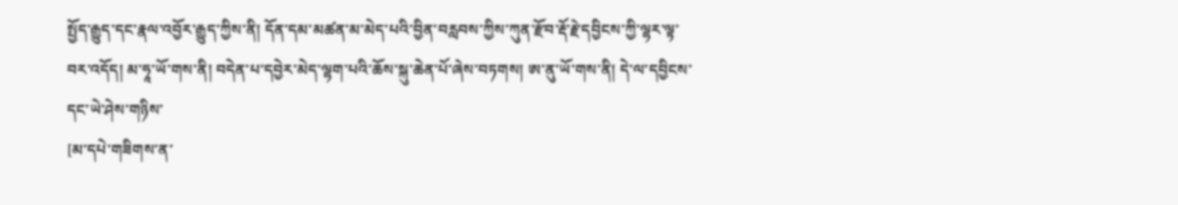སྤྱོད་རྒྱུད་དང་རྣལ་འབྱོར་རྒྱུད་ཀྱིས་ནི། དོན་དམ་མཚན་མ་མེད་པའི་བྱིན་བརླབས་ཀྱིས་ཀུན་རྫོབ་རྡོ་རྗེ་དབྱིངས་ཀྱི་ལྷར་ལྟ་བར་འདོད། མ་ཧཱ་ཡོ་གས་ནི། བདེན་པ་དབྱེར་མེད་ལྷག་པའི་ཆོས་སྐུ་ཆེན་པོ་ཞེས་བཏགས། ཨ་ནུ་ཡོ་གས་ནི། དེ་ལ་དབྱིངས་དང་ཡེ་ཤེས་གཉིས་
[མ་དཔེ་གཟིགས་ན་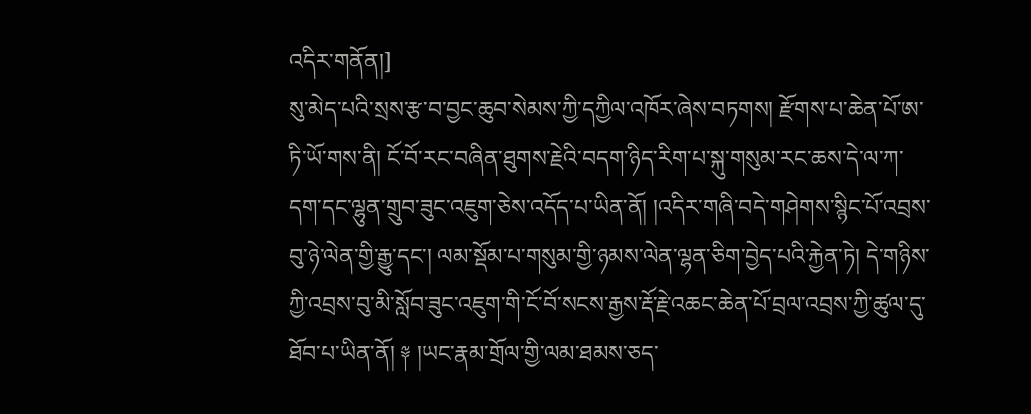འདིར་གནོན།]
སུ་མེད་པའི་སྲས་རྩ་བ་བྱང་ཆུབ་སེམས་ཀྱི་དཀྱིལ་འཁོར་ཞེས་བཏགས། རྫོགས་པ་ཆེན་པོ་ཨ་ཏི་ཡོ་གས་ནི། ངོ་བོ་རང་བཞིན་ཐུགས་རྗེའི་བདག་ཉིད་རིག་པ་སྐུ་གསུམ་རང་ཆས་དེ་ལ་ཀ་དག་དང་ལྷུན་གྲུབ་ཟུང་འཇུག་ཅེས་འདོད་པ་ཡིན་ནོ། །འདིར་གཞི་བདེ་གཤེགས་སྙིང་པོ་འབྲས་བུ་ཉེ་ལེན་གྱི་རྒྱུ་དང་། ལམ་སྡོམ་པ་གསུམ་གྱི་ཉམས་ལེན་ལྷན་ཅིག་བྱེད་པའི་རྐྱེན་ཏེ། དེ་གཉིས་ཀྱི་འབྲས་བུ་མི་སློབ་ཟུང་འཇུག་གི་ངོ་བོ་སངས་རྒྱས་རྡོ་རྗེ་འཆང་ཆེན་པོ་བྲལ་འབྲས་ཀྱི་ཚུལ་དུ་ཐོབ་པ་ཡིན་ནོ། ༈ །ཡང་རྣམ་གྲོལ་གྱི་ལམ་ཐམས་ཅད་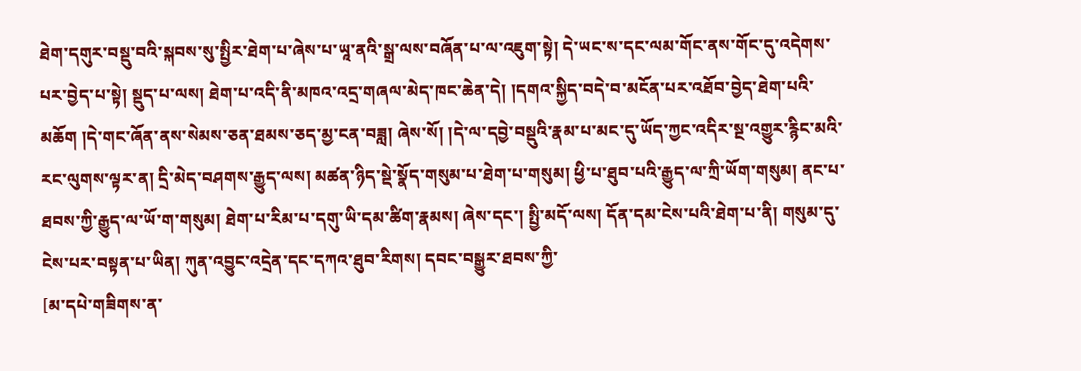ཐེག་དགུར་བསྡུ་བའི་སྐབས་སུ་སྤྱིར་ཐེག་པ་ཞེས་པ་ཡཱ་ནའི་སྒྲ་ལས་བཞོན་པ་ལ་འཇུག་སྟེ། དེ་ཡང་ས་དང་ལམ་གོང་ནས་གོང་དུ་འདེགས་པར་བྱེད་པ་སྟེ། སྡུད་པ་ལས། ཐེག་པ་འདི་ནི་མཁའ་འདྲ་གཞལ་མེད་ཁང་ཆེན་དེ། །དགའ་སྐྱིད་བདེ་བ་མངོན་པར་འཐོབ་བྱེད་ཐེག་པའི་མཆོག །དེ་གང་ཞོན་ནས་སེམས་ཅན་ཐམས་ཅད་མྱ་ངན་བཟླ། ཞེས་སོ། །དེ་ལ་དབྱེ་བསྡུའི་རྣམ་པ་མང་དུ་ཡོད་ཀྱང་འདིར་སྔ་འགྱུར་རྙིང་མའི་རང་ལུགས་ལྟར་ན། དྲི་མེད་བཤགས་རྒྱུད་ལས། མཚན་ཉིད་སྡེ་སྣོད་གསུམ་པ་ཐེག་པ་གསུམ། ཕྱི་པ་ཐུབ་པའི་རྒྱུད་ལ་ཀྲི་ཡོག་གསུམ། ནང་པ་ཐབས་ཀྱི་རྒྱུད་ལ་ཡོ་ག་གསུམ། ཐེག་པ་རིམ་པ་དགུ་ཡི་དམ་ཚིག་རྣམས། ཞེས་དང་། སྤྱི་མདོ་ལས། དོན་དམ་ངེས་པའི་ཐེག་པ་ནི། གསུམ་དུ་ངེས་པར་བསྟན་པ་ཡིན། ཀུན་འབྱུང་འདྲེན་དང་དཀའ་ཐུབ་རིགས། དབང་བསྒྱུར་ཐབས་ཀྱི་
[མ་དཔེ་གཟིགས་ན་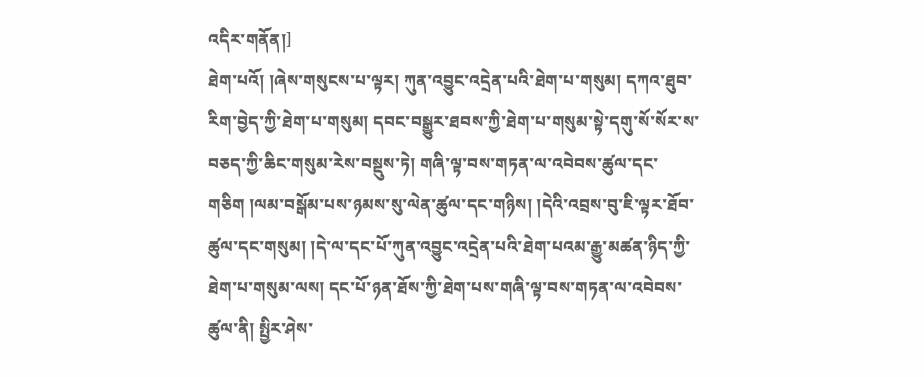འདིར་གནོན།]
ཐེག་པའོ། །ཞེས་གསུངས་པ་ལྟར། ཀུན་འབྱུང་འདྲེན་པའི་ཐེག་པ་གསུམ། དཀའ་ཐུབ་རིག་བྱེད་ཀྱི་ཐེག་པ་གསུམ། དབང་བསྒྱུར་ཐབས་ཀྱི་ཐེག་པ་གསུམ་སྟེ་དགུ་སོ་སོར་ས་བཅད་ཀྱི་ཆིང་གསུམ་རེས་བསྡུས་ཏེ། གཞི་ལྟ་བས་གཏན་ལ་འབེབས་ཚུལ་དང་གཅིག །ལམ་བསྒོམ་པས་ཉམས་སུ་ལེན་ཚུལ་དང་གཉིས། །དེའི་འབྲས་བུ་ཇི་ལྟར་ཐོབ་ཚུལ་དང་གསུམ། །དེ་ལ་དང་པོ་ཀུན་འབྱུང་འདྲེན་པའི་ཐེག་པའམ་རྒྱུ་མཚན་ཉིད་ཀྱི་ཐེག་པ་གསུམ་ལས། དང་པོ་ཉན་ཐོས་ཀྱི་ཐེག་པས་གཞི་ལྟ་བས་གཏན་ལ་འབེབས་ཚུལ་ནི། སྤྱིར་ཤེས་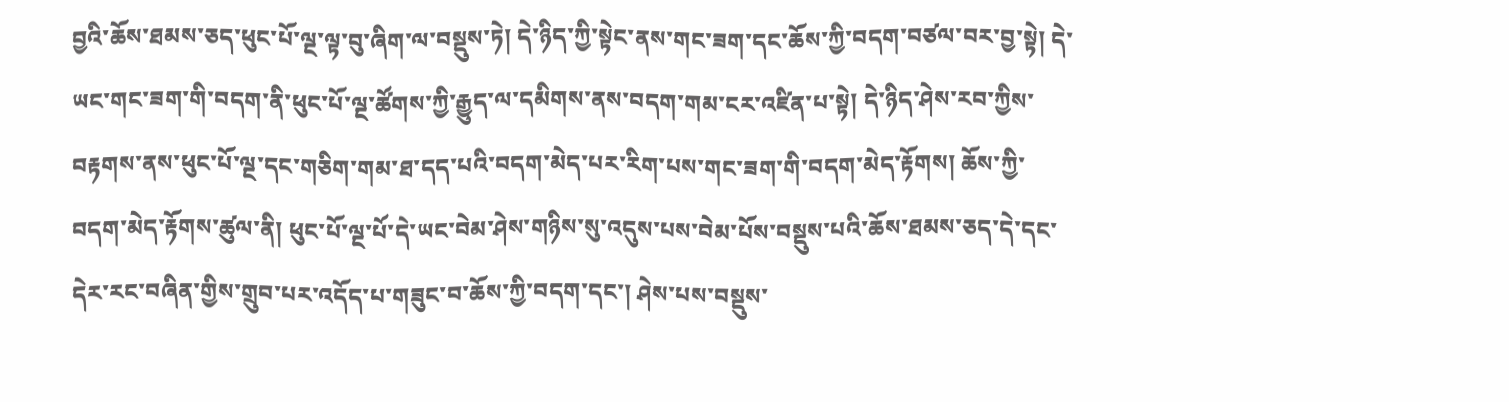བྱའི་ཆོས་ཐམས་ཅད་ཕུང་པོ་ལྔ་ལྟ་བུ་ཞིག་ལ་བསྡུས་ཏེ། དེ་ཉིད་ཀྱི་སྟེང་ནས་གང་ཟག་དང་ཆོས་ཀྱི་བདག་བཙལ་བར་བྱ་སྟེ། དེ་ཡང་གང་ཟག་གི་བདག་ནི་ཕུང་པོ་ལྔ་ཚོགས་ཀྱི་རྒྱུད་ལ་དམིགས་ནས་བདག་གམ་ངར་འཛིན་པ་སྟེ། དེ་ཉིད་ཤེས་རབ་ཀྱིས་བརྟགས་ནས་ཕུང་པོ་ལྔ་དང་གཅིག་གམ་ཐ་དད་པའི་བདག་མེད་པར་རིག་པས་གང་ཟག་གི་བདག་མེད་རྟོགས། ཆོས་ཀྱི་བདག་མེད་རྟོགས་ཚུལ་ནི། ཕུང་པོ་ལྔ་པོ་དེ་ཡང་བེམ་ཤེས་གཉིས་སུ་འདུས་པས་བེམ་པོས་བསྡུས་པའི་ཆོས་ཐམས་ཅད་དེ་དང་དེར་རང་བཞིན་གྱིས་གྲུབ་པར་འདོད་པ་གཟུང་བ་ཆོས་ཀྱི་བདག་དང་། ཤེས་པས་བསྡུས་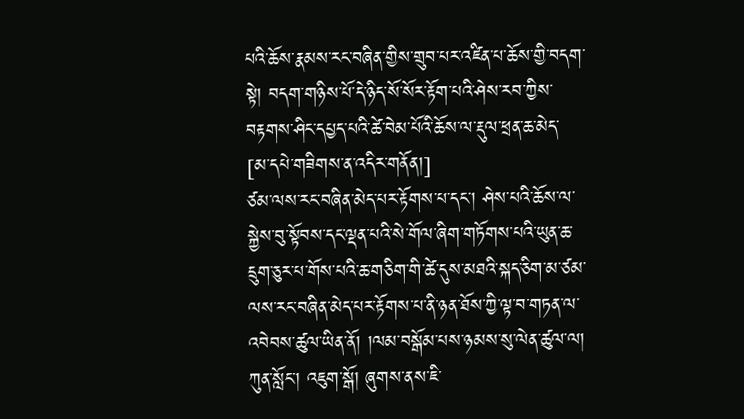པའི་ཆོས་རྣམས་རང་བཞིན་གྱིས་གྲུབ་པར་འཛིན་པ་ཆོས་གྱི་བདག་སྟེ། བདག་གཉིས་པོ་དེ་ཉིད་སོ་སོར་རྟོག་པའི་ཤེས་རབ་ཀྱིས་བརྟགས་ཤིང་དཔྱད་པའི་ཚེ་བེམ་པོའི་ཆོས་ལ་རྡུལ་ཕྲན་ཆ་མེད་
[མ་དཔེ་གཟིགས་ན་འདིར་གནོན།]
ཙམ་ལས་རང་བཞིན་མེད་པར་རྟོགས་པ་དང་། ཤེས་པའི་ཆོས་ལ་སྐྱེས་བུ་སྟོབས་དང་ལྡན་པའི་སེ་གོལ་ཞིག་གཏོགས་པའི་ཡུན་ཆ་དྲུག་ཅུར་པ་གོས་པའི་ཆ་གཅིག་གི་ཚེ་དུས་མཐའི་སྐད་ཅིག་མ་ཙམ་ལས་རང་བཞིན་མེད་པར་རྟོགས་པ་ནི་ཉན་ཐོས་ཀྱི་ལྟ་བ་གཏན་ལ་འབེབས་ཚུལ་ཡིན་ནོ། །ལམ་བསྒོམ་པས་ཉམས་སུ་ལེན་ཚུལ་ལ། ཀུན་སློང་། འཇུག་སྒོ། ཞུགས་ནས་ཇི་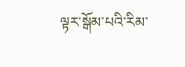ལྟར་སྒོམ་པའི་རིམ་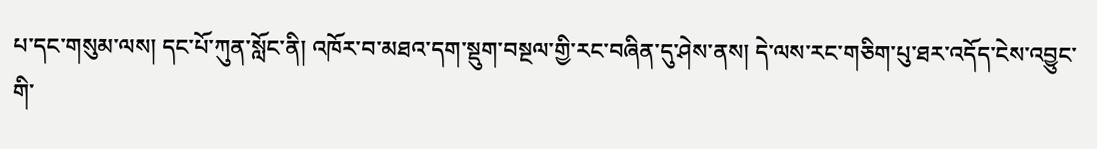པ་དང་གསུམ་ལས། དང་པོ་ཀུན་སློང་ནི། འཁོར་བ་མཐའ་དག་སྡུག་བསྔལ་གྱི་རང་བཞིན་དུ་ཤེས་ནས། དེ་ལས་རང་གཅིག་པུ་ཐར་འདོད་ངེས་འབྱུང་གི་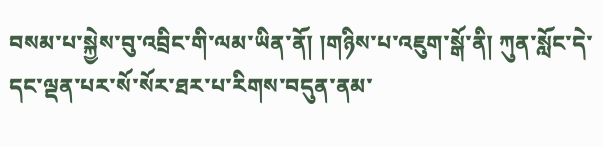བསམ་པ་སྐྱེས་བུ་འབྲིང་གི་ལམ་ཡིན་ནོ། །གཉིས་པ་འཇུག་སྒོ་ནི། ཀུན་སློང་དེ་དང་ལྡན་པར་སོ་སོར་ཐར་པ་རིགས་བདུན་ནམ་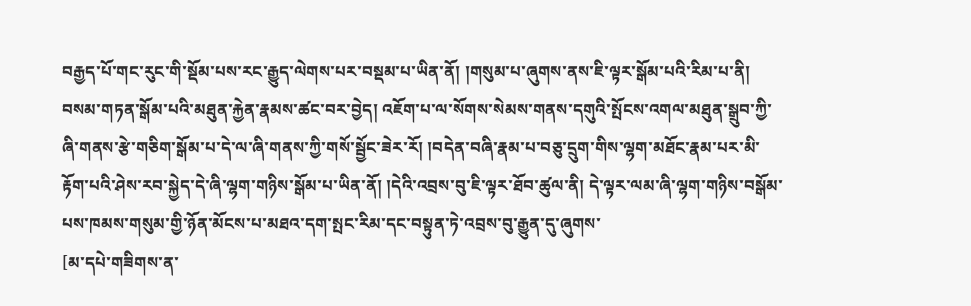བརྒྱད་པོ་གང་རུང་གི་སྡོམ་པས་རང་རྒྱུད་ལེགས་པར་བསྡམ་པ་ཡིན་ནོ། །གསུམ་པ་ཞུགས་ནས་ཇི་ལྟར་སྒོམ་པའི་རིམ་པ་ནི། བསམ་གཏན་སྒོམ་པའི་མཐུན་རྐྱེན་རྣམས་ཚང་བར་བྱེད། འཇོག་པ་ལ་སོགས་སེམས་གནས་དགུའི་སྤོངས་འགལ་མཐུན་སྒྲུབ་ཀྱི་ཞི་གནས་རྩེ་གཅིག་སྒོམ་པ་དེ་ལ་ཞི་གནས་ཀྱི་གསོ་སྦྱོང་ཟེར་རོ། །བདེན་བཞི་རྣམ་པ་བཅུ་དྲུག་གིས་ལྷག་མཐོང་རྣམ་པར་མི་རྟོག་པའི་ཤེས་རབ་སྐྱེད་དེ་ཞི་ལྷག་གཉིས་སྒོམ་པ་ཡིན་ནོ། །དེའི་འབྲས་བུ་ཇི་ལྟར་ཐོབ་ཚུལ་ནི། དེ་ལྟར་ལམ་ཞི་ལྷག་གཉིས་བསྒོམ་པས་ཁམས་གསུམ་གྱི་ཉོན་མོངས་པ་མཐའ་དག་སྤང་རིམ་དང་བསྟུན་ཏེ་འབྲས་བུ་རྒྱུན་དུ་ཞུགས་
[མ་དཔེ་གཟིགས་ན་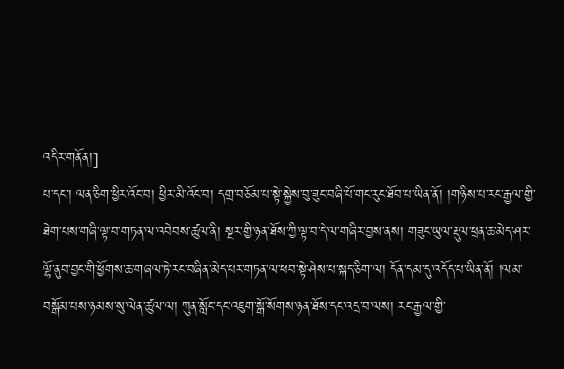འདིར་གནོན།]
པ་དང་། ལན་ཅིག་ཕྱིར་འོང་བ། ཕྱིར་མི་འོང་བ། དགྲ་བཅོམ་པ་སྟེ་སྐྱེས་བུ་ཟུང་བཞི་པོ་གང་རུང་ཐོབ་པ་ཡིན་ནོ། །གཉིས་པ་རང་རྒྱལ་གྱི་ཐེག་པས་གཞི་ལྟ་བ་གཏན་ལ་འབེབས་ཚུལ་ནི། སྔར་གྱི་ཉན་ཐོས་ཀྱི་ལྟ་བ་དེ་ལ་གཞིར་བྱས་ནས། གཟུང་ཡུལ་རྡུལ་ཕྲན་ཆ་མེད་ཤར་ལྷོ་ནུབ་བྱང་གི་ཕྱོགས་ཆ་གཞལ་ཏེ་རང་བཞིན་མེད་པར་གཏན་ལ་ཕབ་སྟེ་ཤེས་པ་སྐད་ཅིག་ལ། དོན་དམ་དུ་འདོད་པ་ཡིན་ནོ། །ལམ་བསྒོམ་པས་ཉམས་སུ་ལེན་ཚུལ་ལ། ཀུན་སློང་དང་འཇུག་སྒོ་སོགས་ཉན་ཐོས་དང་འདྲ་བ་ལས། རང་རྒྱལ་གྱི་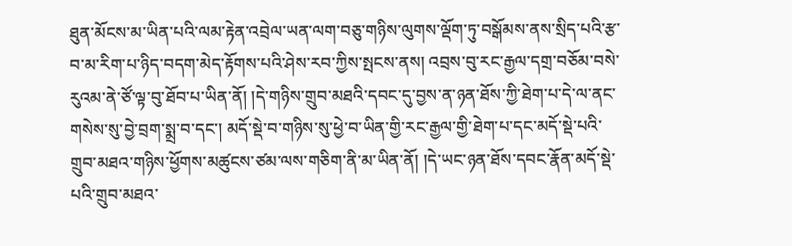ཐུན་མོངས་མ་ཡིན་པའི་ལམ་རྟེན་འབྲེལ་ཡན་ལག་བཅུ་གཉིས་ལུགས་ལྡོག་ཏུ་བསྒོམས་ནས་སྲིད་པའི་རྩ་བ་མ་རིག་པ་ཉིད་བདག་མེད་རྟོགས་པའི་ཤེས་རབ་ཀྱིས་སྤངས་ནས། འབྲས་བུ་རང་རྒྱལ་དགྲ་བཅོམ་བསེ་རུའམ་ནེ་ཙོ་ལྟ་བུ་ཐོབ་པ་ཡིན་ནོ། །དེ་གཉིས་གྲུབ་མཐའི་དབང་དུ་བྱས་ན་ཉན་ཐོས་ཀྱི་ཐེག་པ་དེ་ལ་ནང་གསེས་སུ་བྱེ་བྲག་སྨྲ་བ་དང་། མདོ་སྡེ་བ་གཉིས་སུ་ཕྱེ་བ་ཡིན་གྱི་རང་རྒྱལ་གྱི་ཐེག་པ་དང་མདོ་སྡེ་པའི་གྲུབ་མཐའ་གཉིས་ཕྱོགས་མཚུངས་ཙམ་ལས་གཅིག་ནི་མ་ཡིན་ནོ། །དེ་ཡང་ཉན་ཐོས་དབང་རྣོན་མདོ་སྡེ་པའི་གྲུབ་མཐའ་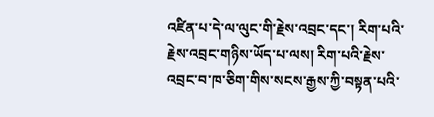འཛིན་པ་དེ་ལ་ལུང་གི་རྗེས་འབྲང་དང་། རིག་པའི་རྗེས་འབྲང་གཉིས་ཡོད་པ་ལས། རིག་པའི་རྗེས་འབྲང་བ་ཁ་ཅིག་གིས་སངས་རྒྱས་ཀྱི་བསྟན་པའི་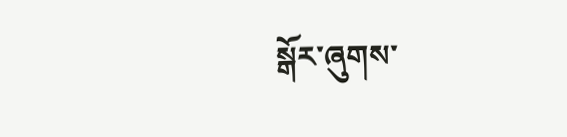སྒོར་ཞུགས་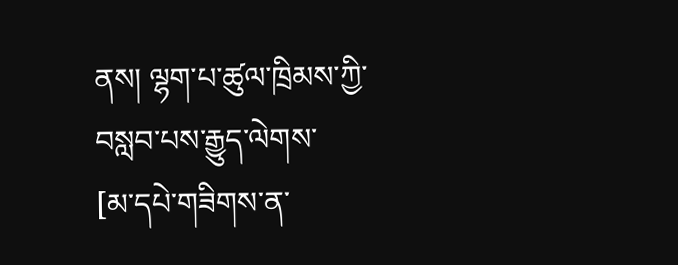ནས། ལྷག་པ་ཚུལ་ཁྲིམས་ཀྱི་བསླབ་པས་རྒྱུད་ལེགས་
[མ་དཔེ་གཟིགས་ན་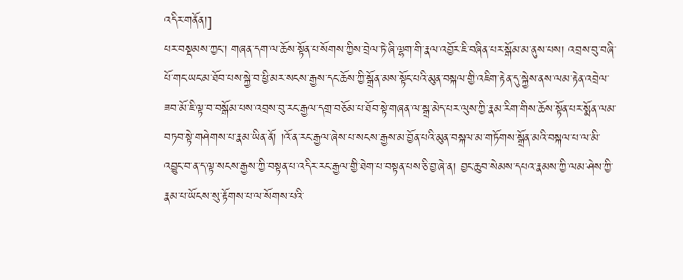འདིར་གནོན།]
པར་བསྡམས་ཀྱང་། གཞན་དག་ལ་ཆོས་སྟོན་པ་སོགས་ཀྱིས་བྲེལ་ཏེ་ཞི་ལྷག་གི་རྣལ་འབྱོར་ཇི་བཞིན་པར་སྒོམ་མ་ནུས་པས། འབྲས་བུ་བཞི་པོ་གང་ཡང་མ་ཐོབ་པས་སྐྱེ་བ་ཕྱི་མར་སངས་རྒྱས་དང་ཆོས་ཀྱི་སྒྲོན་མས་སྟོང་པའི་མུན་བསྐལ་གྱི་འཇིག་རྟེན་དུ་སྐྱེས་ནས་ལམ་རྟེན་འབྲེལ་ཟབ་མོ་ཇི་ལྟ་བ་བསྒོམ་པས་འབྲས་བུ་རང་རྒྱལ་དགྲ་བཅོམ་པ་ཐོབ་སྟེ་གཞན་ལ་སྒྲ་མེད་པར་ལུས་ཀྱི་རྣམ་རིག་གིས་ཆོས་སྟོན་པར་སྨོན་ལམ་བཏབ་སྟེ་གཤེགས་པ་རྣམ་ཡིན་ནོ། །འོ་ན་རང་རྒྱལ་ཞེས་པ་སངས་རྒྱས་མ་བྱོན་པའི་མུན་བསྐལ་མ་གཏོགས་སྒྲོན་མའི་བསྐལ་པ་ལ་མི་འབྱུང་བ་ན་ད་ལྟ་སངས་རྒྱས་ཀྱི་བསྟན་པ་འདིར་རང་རྒྱལ་གྱི་ཐེག་པ་བསྟན་པས་ཅི་བྱ་ཞེ་ན། བྱང་ཆུབ་སེམས་དཔའ་རྣམས་ཀྱི་ལམ་ཤེས་ཀྱི་རྣམ་པ་ཡོངས་སུ་རྟོགས་པ་ལ་སོགས་པའི་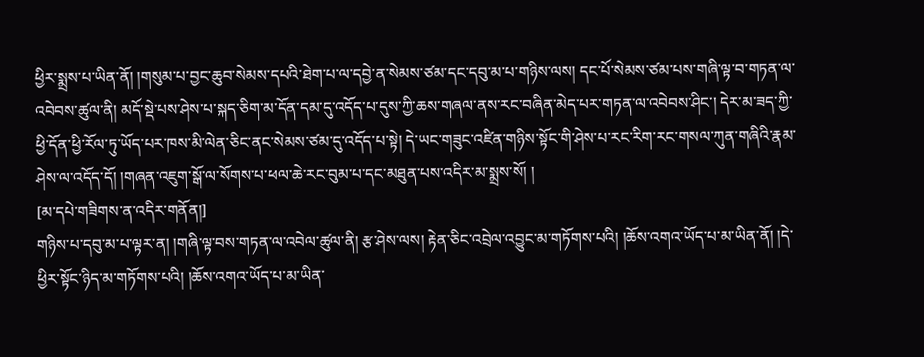ཕྱིར་སྨྲས་པ་ཡིན་ནོ། །གསུམ་པ་བྱང་ཆུབ་སེམས་དཔའི་ཐེག་པ་ལ་དབྱེ་ན་སེམས་ཙམ་དང་དབུ་མ་པ་གཉིས་ལས། དང་པོ་སེམས་ཙམ་པས་གཞི་ལྟ་བ་གཏན་ལ་འབེབས་ཚུལ་ནི། མདོ་སྡེ་པས་ཤེས་པ་སྐད་ཅིག་མ་དོན་དམ་དུ་འདོད་པ་དུས་ཀྱི་ཆས་གཞལ་ནས་རང་བཞིན་མེད་པར་གཏན་ལ་འབེབས་ཤིང་། དེར་མ་ཟད་ཀྱི་ཕྱི་དོན་ཕྱི་རོལ་ཏུ་ཡོད་པར་ཁས་མི་ལེན་ཅིང་ནང་སེམས་ཙམ་དུ་འདོད་པ་སྟེ། དེ་ཡང་གཟུང་འཛིན་གཉིས་སྟོང་གི་ཤེས་པ་རང་རིག་རང་གསལ་ཀུན་གཞིའི་རྣམ་ཤེས་ལ་འདོད་དོ། །གཞན་འཇུག་སྒོ་ལ་སོགས་པ་ཕལ་ཆེ་རང་བུམ་པ་དང་མཐུན་པས་འདིར་མ་སྨྲས་སོ། །
[མ་དཔེ་གཟིགས་ན་འདིར་གནོན།]
གཉིས་པ་དབུ་མ་པ་ལྟར་ན། །གཞི་ལྟ་བས་གཏན་ལ་འབེལ་ཚུལ་ནི། རྩ་ཤེས་ལས། རྟེན་ཅིང་འབྲེལ་འབྱུང་མ་གཏོགས་པའི། །ཆོས་འགའ་ཡོད་པ་མ་ཡིན་ནོ། །དེ་ཕྱིར་སྟོང་ཉིད་མ་གཏོགས་པའི། །ཆོས་འགའ་ཡོད་པ་མ་ཡིན་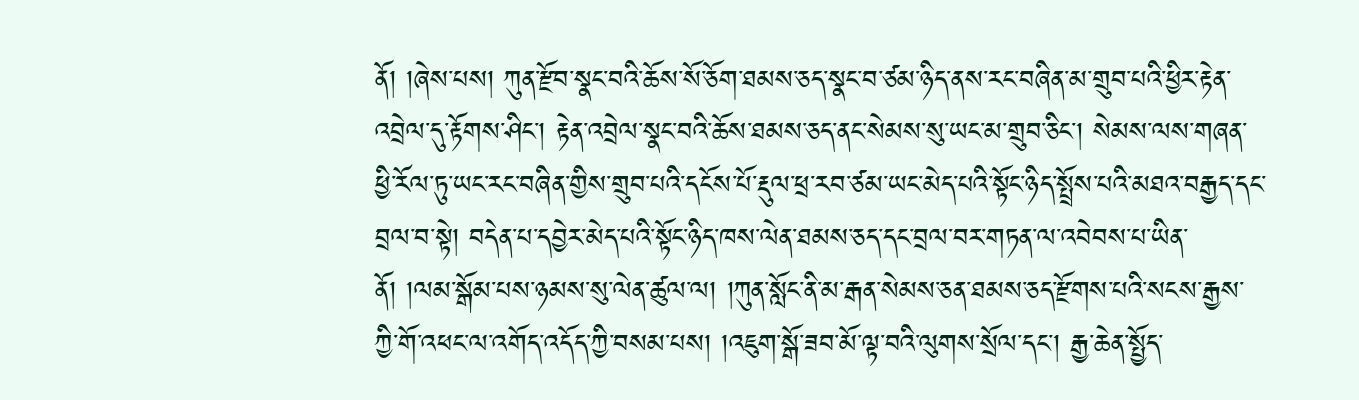ནོ། །ཞེས་པས། ཀུན་རྫོབ་སྣང་བའི་ཆོས་སོ་ཅོག་ཐམས་ཅད་སྣང་བ་ཙམ་ཉིད་ནས་རང་བཞིན་མ་གྲུབ་པའི་ཕྱིར་རྟེན་འབྲེལ་དུ་རྟོགས་ཤིང་། རྟེན་འབྲེལ་སྣང་བའི་ཆོས་ཐམས་ཅད་ནང་སེམས་སུ་ཡང་མ་གྲུབ་ཅིང་། སེམས་ལས་གཞན་ཕྱི་རོལ་ཏུ་ཡང་རང་བཞིན་གྱིས་གྲུབ་པའི་དངོས་པོ་རྡུལ་ཕྲ་རབ་ཙམ་ཡང་མེད་པའི་སྟོང་ཉིད་སྤྲོས་པའི་མཐའ་བརྒྱད་དང་བྲལ་བ་སྟེ། བདེན་པ་དབྱེར་མེད་པའི་སྟོང་ཉིད་ཁས་ལེན་ཐམས་ཅད་དང་བྲལ་བར་གཏན་ལ་འབེབས་པ་ཡིན་ནོ། །ལམ་སྒོམ་པས་ཉམས་སུ་ལེན་ཚུལ་ལ། །ཀུན་སློང་ནི་མ་རྒན་སེམས་ཅན་ཐམས་ཅད་རྫོགས་པའི་སངས་རྒྱས་ཀྱི་གོ་འཕང་ལ་འགོད་འདོད་ཀྱི་བསམ་པས། །འཇུག་སྒོ་ཟབ་མོ་ལྟ་བའི་ལུགས་སྲོལ་དང་། རྒྱ་ཆེན་སྤྱོད་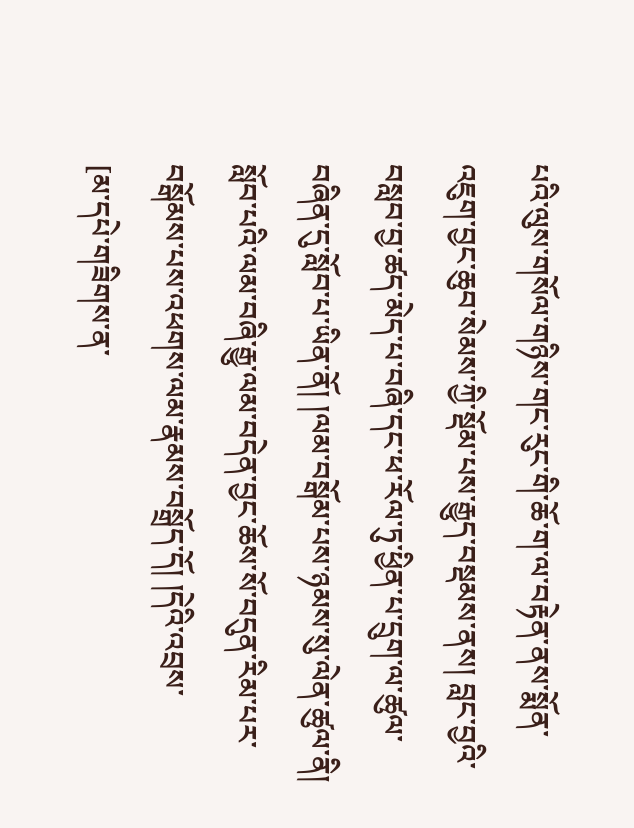པའི་ལུས་གསོལ་གཉིས་གང་རུང་གི་ཆོ་ག་ལ་བརྟེན་ནས་སྨོན་འཇུག་བྱང་ཆུབ་སེམས་ཀྱི་སྡོམ་པས་རྒྱུད་བསྡམས་ནས། བླང་བྱའི་བསླབ་བྱ་ཚད་མེད་པ་བཞི་དང་ཕ་རོལ་ཏུ་ཕྱིན་པ་དྲུག་ལ་ཚུལ་བཞིན་དུ་སློབ་པ་ཡིན་ནོ། །ལམ་བསྒོམ་པས་ཉམས་སུ་ལེན་ཚུལ་ནི། སློབ་པའི་ལམ་བཞི་རྒྱུ་ལམ་བདེན་བྱང་ཆོས་སོ་བདུན་རིམ་པར་བསྒོམས་པས་འཕགས་ལམ་རྣམས་བསྒྲོད་དོ། །དེའི་འབྲས་
[མ་དཔེ་གཟིགས་ན་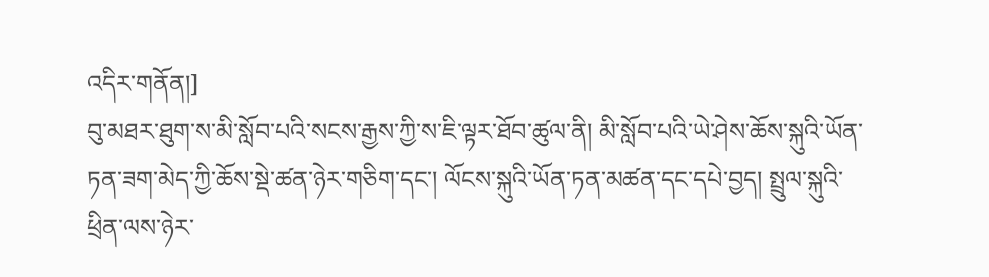འདིར་གནོན།]
བུ་མཐར་ཐུག་ས་མི་སློབ་པའི་སངས་རྒྱས་ཀྱི་ས་ཇི་ལྟར་ཐོབ་ཚུལ་ནི། མི་སློབ་པའི་ཡེ་ཤེས་ཆོས་སྐུའི་ཡོན་ཏན་ཟག་མེད་ཀྱི་ཆོས་སྡེ་ཚན་ཉེར་གཅིག་དང་། ལོངས་སྐུའི་ཡོན་ཏན་མཚན་དང་དཔེ་བྱད། སྤྲུལ་སྐུའི་ཕྲིན་ལས་ཉེར་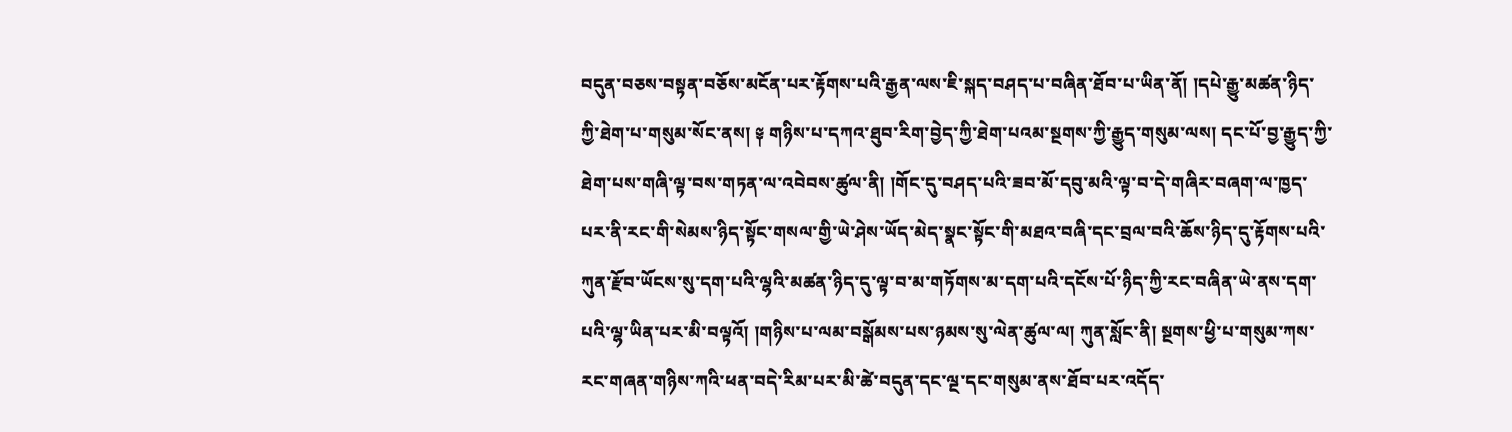བདུན་བཅས་བསྟན་བཅོས་མངོན་པར་རྟོགས་པའི་རྒྱན་ལས་ཇི་སྐད་བཤད་པ་བཞིན་ཐོབ་པ་ཡིན་ནོ། །དཔེ་རྒྱུ་མཚན་ཉིད་ཀྱི་ཐེག་པ་གསུམ་སོང་ནས། ༈ གཉིས་པ་དཀའ་ཐུབ་རིག་བྱེད་ཀྱི་ཐེག་པའམ་སྔགས་ཀྱི་རྒྱུད་གསུམ་ལས། དང་པོ་བྱ་རྒྱུད་ཀྱི་ཐེག་པས་གཞི་ལྟ་བས་གཏན་ལ་འབེབས་ཚུལ་ནི། །གོང་དུ་བཤད་པའི་ཟབ་མོ་དབུ་མའི་ལྟ་བ་དེ་གཞིར་བཞག་ལ་ཁྱད་པར་ནི་རང་གི་སེམས་ཉིད་སྟོང་གསལ་གྱི་ཡེ་ཤེས་ཡོད་མེད་སྣང་སྟོང་གི་མཐའ་བཞི་དང་བྲལ་བའི་ཆོས་ཉིད་དུ་རྟོགས་པའི་ཀུན་རྫོབ་ཡོངས་སུ་དག་པའི་ལྷའི་མཚན་ཉིད་དུ་ལྟ་བ་མ་གཏོགས་མ་དག་པའི་དངོས་པོ་ཉིད་ཀྱི་རང་བཞིན་ཡེ་ནས་དག་པའི་ལྷ་ཡིན་པར་མི་བལྟའོ། །གཉིས་པ་ལམ་བསྒོམས་པས་ཉམས་སུ་ལེན་ཚུལ་ལ། ཀུན་སློང་ནི། སྔགས་ཕྱི་པ་གསུམ་ཀས་རང་གཞན་གཉིས་ཀའི་ཕན་བདེ་རིམ་པར་མི་ཚེ་བདུན་དང་ལྔ་དང་གསུམ་ནས་ཐོབ་པར་འདོད་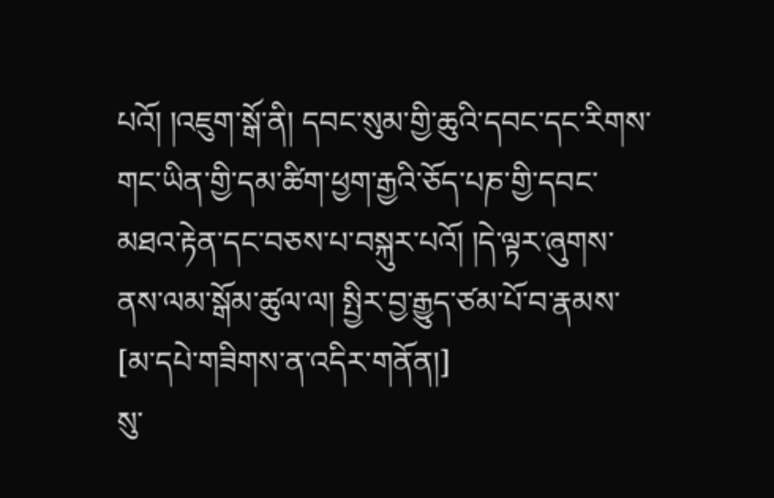པའོ། །འཇུག་སྒོ་ནི། དབང་སུམ་གྱི་ཆུའི་དབང་དང་རིགས་གང་ཡིན་གྱི་དམ་ཚིག་ཕྱག་རྒྱའི་ཅོད་པཎ་གྱི་དབང་མཐའ་རྟེན་དང་བཅས་པ་བསྐུར་པའོ། །དེ་ལྟར་ཞུགས་ནས་ལམ་སྒོམ་ཚུལ་ལ། སྤྱིར་བྱ་རྒྱུད་ཙམ་པོ་བ་རྣམས་
[མ་དཔེ་གཟིགས་ན་འདིར་གནོན།]
སུ་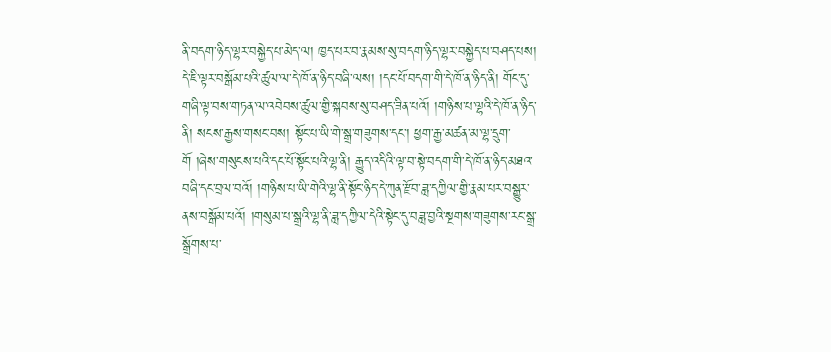ནི་བདག་ཉིད་ལྷར་བསྐྱེད་པ་མེད་ལ། ཁྱད་པར་བ་རྣམས་སུ་བདག་ཉིད་ལྷར་བསྐྱེད་པ་བཤད་པས། དེ་ཇི་ལྟར་བསྒོམ་པའི་ཚུལ་ལ་དེ་ཁོ་ན་ཉིད་བཞི་ལས། །དང་པོ་བདག་གི་དེ་ཁོ་ན་ཉིད་ནི། གོང་དུ་གཞི་ལྟ་བས་གཏན་ལ་འབེབས་ཚུལ་གྱི་སྐབས་སུ་བཤད་ཟིན་པའོ། །གཉིས་པ་ལྷའི་དེ་ཁོ་ན་ཉིད་ནི། སངས་རྒྱས་གསང་བས། སྟོང་པ་ཡི་གེ་སྒྲ་གཟུགས་དང་། ཕྱག་རྒྱ་མཚན་མ་ལྷ་དྲུག་གོ །ཞེས་གསུངས་པའི་དང་པོ་སྟོང་པའི་ལྷ་ནི། རྒྱུད་འདིའི་ལྟ་བ་སྟེ་བདག་གི་དེ་ཁོ་ན་ཉིད་མཐའ་བཞི་དང་བྲལ་བའོ། །གཉིས་པ་ཡི་གེའི་ལྷ་ནི་སྟོང་ཉིད་དེ་ཀུན་རྫོབ་ཟླ་དཀྱིལ་གྱི་རྣམ་པར་བསྒྱུར་ནས་བསྒོམ་པའོ། །གསུམ་པ་སྒྲའི་ལྷ་ནི་ཟླ་དཀྱིལ་དེའི་སྟེང་དུ་བཟླ་བྱའི་སྔགས་གཟུགས་རང་སྒྲ་སྒྲོགས་པ་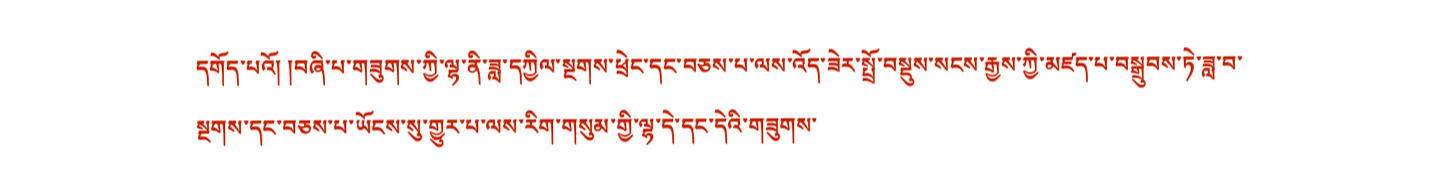དགོད་པའོ། །བཞི་པ་གཟུགས་ཀྱི་ལྷ་ནི་ཟླ་དཀྱིལ་སྔགས་ཕྲེང་དང་བཅས་པ་ལས་འོད་ཟེར་སྤྲོ་བསྡུས་སངས་རྒྱས་ཀྱི་མཛད་པ་བསྒྲུབས་ཏེ་ཟླ་བ་སྔགས་དང་བཅས་པ་ཡོངས་སུ་གྱུར་པ་ལས་རིག་གསུམ་གྱི་ལྷ་དེ་དང་དེའི་གཟུགས་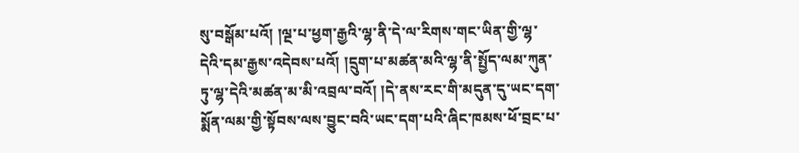སུ་བསྒོམ་པའོ། །ལྔ་པ་ཕྱག་རྒྱའི་ལྷ་ནི་དེ་ལ་རིགས་གང་ཡིན་གྱི་ལྷ་དེའི་དམ་རྒྱས་འདེབས་པའོ། །དྲུག་པ་མཚན་མའི་ལྷ་ནི་སྤྱོད་ལམ་ཀུན་ཏུ་ལྷ་དེའི་མཚན་མ་མི་འབྲལ་བའོ། །དེ་ནས་རང་གི་མདུན་དུ་ཡང་དག་སྨོན་ལམ་གྱི་སྟོབས་ལས་བྱུང་བའི་ཡང་དག་པའི་ཞིང་ཁམས་ཕོ་བྲང་པ་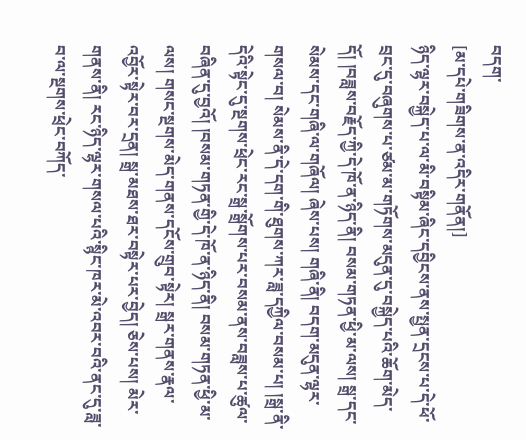བདག་
[མ་དཔེ་གཟིགས་ན་འདིར་གནོན།]
ཉིད་ལྷར་བསྐྱེད་པ་ལ་མི་བསྟིམ་ཞིང་དབྱིངས་ནས་སྤྱན་དྲངས་པ་དེ་ཕོ་བྲང་དུ་བཞུགས་པ་ཙམ་མ་གཏོགས་མདུན་དུ་བསྐྱེད་པའི་ཆོག་མེད་དོ། །བཟླས་བརྗོད་ཀྱི་དེ་ཁོ་ན་ཉིད་ནི། བསམ་གཏན་ཕྱི་མ་ལས། སྒྲ་དང་སེམས་དང་གཞི་ལ་གཞོལ། ཞེས་པས། གཞི་ནི། བདག་མདུན་ལྷར་གསལ་བ། སེམས་ནི་དེ་དག་གི་ཐུགས་ཀར་ཟླ་དཀྱིལ་བསམ་པ། །སྒྲ་ནི་དེའི་སྟེང་དུ་སྔགས་ཕྲེང་རང་སྒྲ་སྒྲོགས་པར་བསམ་ནས་བཟླས་པ་ཚུལ་བཞིན་དུ་བྱའོ། །བསམ་གཏན་གྱི་དེ་ཁོ་ན་ཉིད་ནི། བསམ་གཏན་ཕྱི་མ་ལས། གསང་སྔགས་མེད་གནས་དངོས་གྲུབ་སྟེར། སྒྲར་གནས་རྣལ་འབྱོར་སྟེར་བར་དྲན། སྒྲ་མཐས་ཐར་བསྟེར་པར་བྱེད། ཅེས་པས། མེར་གནས་ནི། རང་ཉིད་ལྷར་གསལ་པའི་སྙིང་ཁར་མེ་འབར་བའི་ནང་དུ་ཟླ་བ་ལ་སྔགས་ཕྲེང་བཀོད་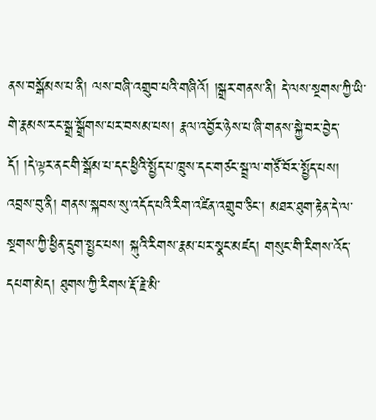ནས་བསྒོམས་པ་ནི། ལས་བཞི་འགྲུབ་པའི་གཞིའོ། །སྒྲར་གནས་ནི། དེ་ལས་སྔགས་ཀྱི་ཡི་གེ་རྣམས་རང་སྒྲ་སྒྲོགས་པར་བསམ་པས། རྣལ་འབྱོར་ཉེས་པ་ཞི་གནས་སྐྱེ་བར་བྱེད་དོ། །དེ་ལྟར་ནང་གི་སྒོམ་པ་དང་ཕྱིའི་སྤྱོད་པ་ཁྲུས་དང་གཙང་སྦྲ་ལ་གཙོ་བོར་སྤྱོད་པས། འབྲས་བུ་ནི། གནས་སྐབས་སུ་འདོད་པའི་རིག་འཛིན་འགྲུབ་ཅིང་། མཐར་ཐུག་རྟེན་དེ་ལ་སྔགས་ཀྱི་ཕྱིན་དྲུག་སྤྱང་པས། སྐུའི་རིགས་རྣམ་པར་སྣང་མཛད། གསུང་གི་རིགས་འོད་དཔག་མེད། ཐུགས་ཀྱི་རིགས་རྡོ་རྗེ་མི་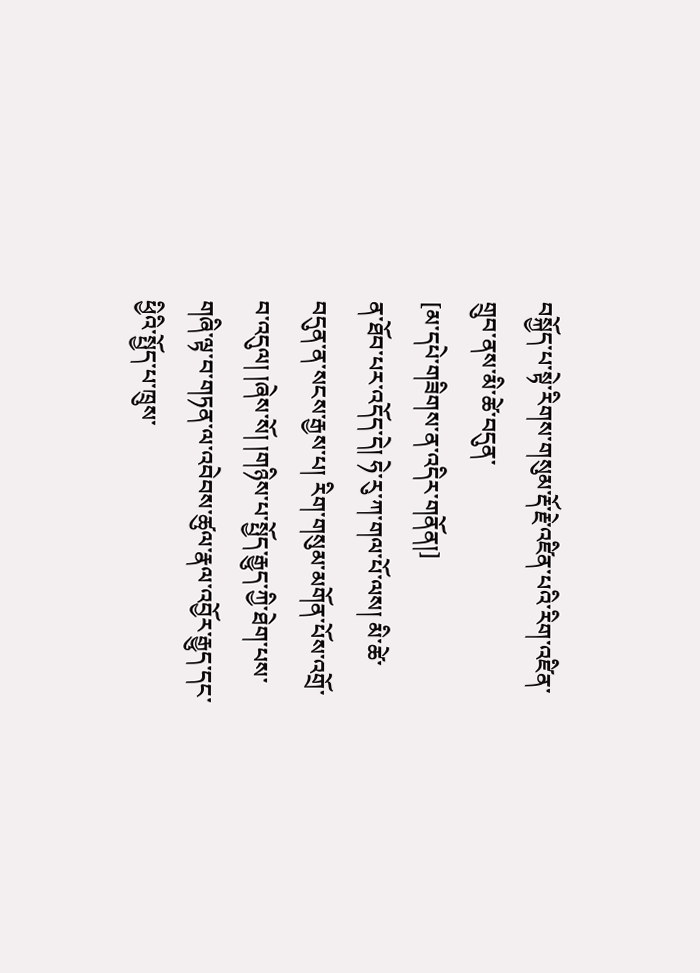བསྐྱོད་པ་སྟེ་རིགས་གསུམ་རྡོ་རྗེ་འཛིན་པའི་རིག་འཛིན་གྲུབ་ནས་མི་ཚེ་བདུན་
[མ་དཔེ་གཟིགས་ན་འདིར་གནོན།]
ན་ཐོབ་པར་འདོད་དེ། ཧེ་རུ་ཀ་གལ་པོ་ལས། མི་ཚེ་བདུན་ན་སངས་རྒྱས་པ། རིག་གསུམ་མགོན་པོས་འགྲོ་བ་འདུལ། །ཞེས་སོ། །གཉིས་པ་སྤྱོད་རྒྱུད་ཀྱི་ཐེག་པས་གཞི་ལྟ་བ་གཏན་ལ་འབེབས་ཚུལ་རྣལ་འབྱོར་རྒྱུད་དང་ཕྱིའི་སྤྱོད་པ་ཁྲུས་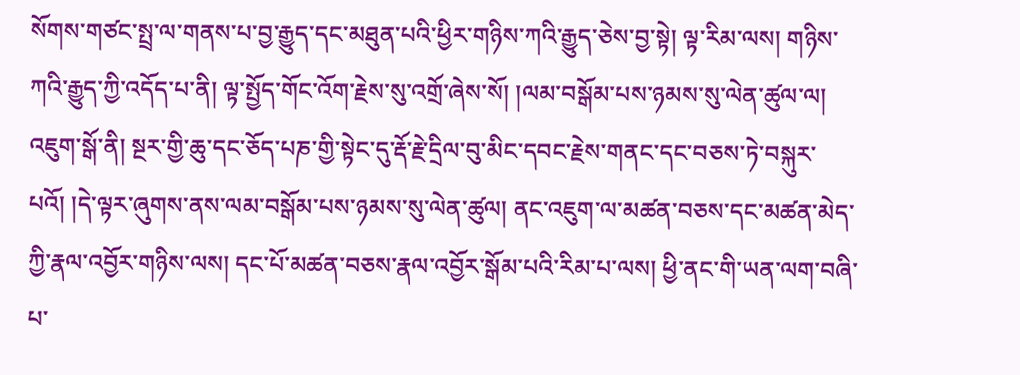སོགས་གཙང་སྤྲ་ལ་གནས་པ་བྱ་རྒྱུད་དང་མཐུན་པའི་ཕྱིར་གཉིས་ཀའི་རྒྱུད་ཅེས་བྱ་སྟེ། ལྟ་རིམ་ལས། གཉིས་ཀའི་རྒྱུད་ཀྱི་འདོད་པ་ནི། ལྟ་སྤྱོད་གོང་འོག་རྗེས་སུ་འགྲོ་ཞེས་སོ། །ལམ་བསྒོམ་པས་ཉམས་སུ་ལེན་ཚུལ་ལ། འཇུག་སྒོ་ནི། སྔར་གྱི་ཆུ་དང་ཅོད་པཎ་གྱི་སྟེང་དུ་རྡོ་རྗེ་དྲིལ་བུ་མིང་དབང་རྗེས་གནང་དང་བཅས་ཏེ་བསྐུར་པའོ། །དེ་ལྟར་ཞུགས་ནས་ལམ་བསྒོམ་པས་ཉམས་སུ་ལེན་ཚུལ། ནང་འཇུག་ལ་མཚན་བཅས་དང་མཚན་མེད་ཀྱི་རྣལ་འབྱོར་གཉིས་ལས། དང་པོ་མཚན་བཅས་རྣལ་འབྱོར་སྒོམ་པའི་རིམ་པ་ལས། ཕྱི་ནང་གི་ཡན་ལག་བཞི་པ་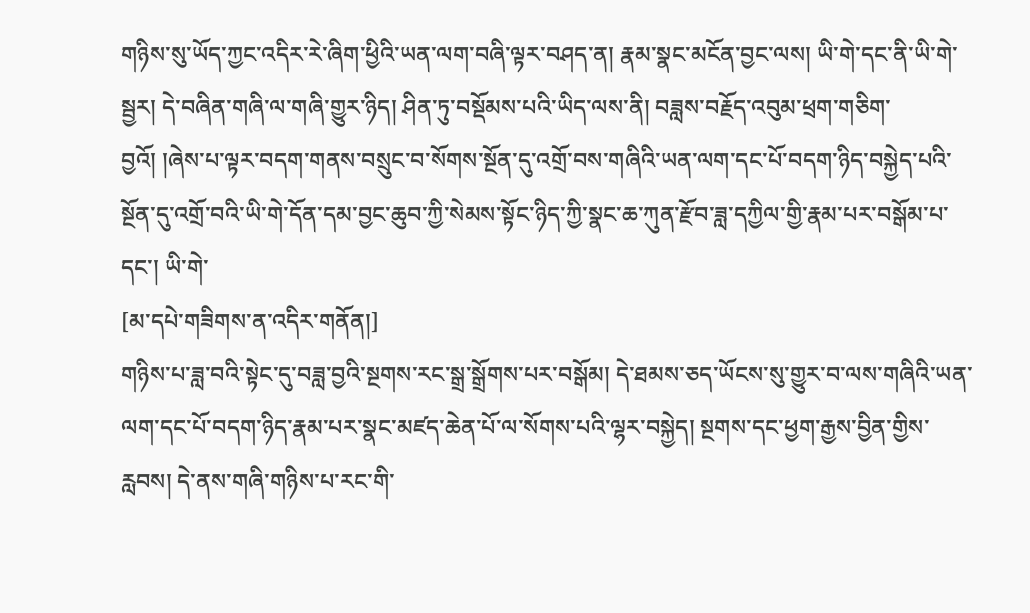གཉིས་སུ་ཡོད་ཀྱང་འདིར་རེ་ཞིག་ཕྱིའི་ཡན་ལག་བཞི་ལྟར་བཤད་ན། རྣམ་སྣང་མངོན་བྱང་ལས། ཡི་གེ་དང་ནི་ཡི་གེ་སྦྱར། དེ་བཞིན་གཞི་ལ་གཞི་གྱུར་ཉིད། ཤིན་ཏུ་བསྡོམས་པའི་ཡིད་ལས་ནི། བཟླས་བརྗོད་འབུམ་ཕྲག་གཅིག་བྱའོ། །ཞེས་པ་ལྟར་བདག་གནས་བསྲུང་བ་སོགས་སྔོན་དུ་འགྲོ་བས་གཞིའི་ཡན་ལག་དང་པོ་བདག་ཉིད་བསྐྱེད་པའི་སྔོན་དུ་འགྲོ་བའི་ཡི་གེ་དོན་དམ་བྱང་ཆུབ་ཀྱི་སེམས་སྟོང་ཉིད་ཀྱི་སྣང་ཆ་ཀུན་རྫོབ་ཟླ་དཀྱིལ་གྱི་རྣམ་པར་བསྒོམ་པ་དང་། ཡི་གེ་
[མ་དཔེ་གཟིགས་ན་འདིར་གནོན།]
གཉིས་པ་ཟླ་བའི་སྟེང་དུ་བཟླ་བྱའི་སྔགས་རང་སྒྲ་སྒྲོགས་པར་བསྒོམ། དེ་ཐམས་ཅད་ཡོངས་སུ་གྱུར་བ་ལས་གཞིའི་ཡན་ལག་དང་པོ་བདག་ཉིད་རྣམ་པར་སྣང་མཛད་ཆེན་པོ་ལ་སོགས་པའི་ལྷར་བསྐྱེད། སྔགས་དང་ཕྱག་རྒྱས་བྱིན་གྱིས་རླབས། དེ་ནས་གཞི་གཉིས་པ་རང་གི་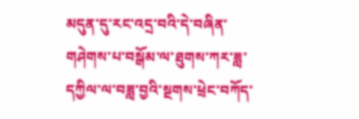མདུན་དུ་རང་འདྲ་བའི་དེ་བཞིན་གཤེགས་པ་བསྒོམ་ལ་ཐུགས་ཀར་ཟླ་དཀྱིལ་ལ་བཟླ་བྱའི་སྔགས་ཕྲེང་བཀོད་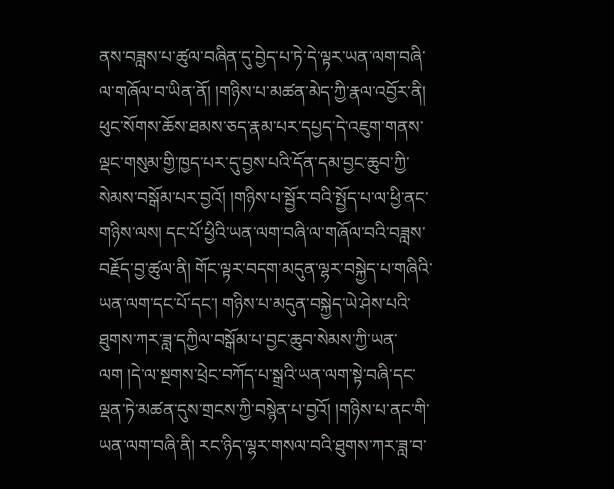ནས་བཟླས་པ་ཚུལ་བཞིན་དུ་བྱེད་པ་ཏེ་དེ་ལྟར་ཡན་ལག་བཞི་ལ་གཞོལ་བ་ཡིན་ནོ། །གཉིས་པ་མཚན་མེད་ཀྱི་རྣལ་འབྱོར་ནི། ཕུང་སོགས་ཆོས་ཐམས་ཅད་རྣམ་པར་དཔྱད་དེ་འཇུག་གནས་ལྡང་གསུམ་གྱི་ཁྱད་པར་དུ་བྱས་པའི་དོན་དམ་བྱང་ཆུབ་ཀྱི་སེམས་བསྒོམ་པར་བྱའོ། །གཉིས་པ་སྦྱོར་བའི་སྤྱོད་པ་ལ་ཕྱི་ནང་གཉིས་ལས། དང་པོ་ཕྱིའི་ཡན་ལག་བཞི་ལ་གཞོལ་བའི་བཟླས་བརྗོད་བྱ་ཚུལ་ནི། གོང་ལྟར་བདག་མདུན་ལྷར་བསྐྱེད་པ་གཞིའི་ཡན་ལག་དང་པོ་དང་། གཉིས་པ་མདུན་བསྐྱེད་ཡེ་ཤེས་པའི་ཐུགས་ཀར་ཟླ་དཀྱིལ་བསྒོམ་པ་བྱང་ཆུབ་སེམས་ཀྱི་ཡན་ལག །དེ་ལ་སྔགས་ཕྲེང་བཀོད་པ་སྒྲའི་ཡན་ལག་སྟེ་བཞི་དང་ལྡན་ཏེ་མཚན་དུས་གྲངས་ཀྱི་བསྙེན་པ་བྱའོ། །གཉིས་པ་ནང་གི་ཡན་ལག་བཞི་ནི། རང་ཉིད་ལྷར་གསལ་བའི་ཐུགས་ཀར་ཟླ་བ་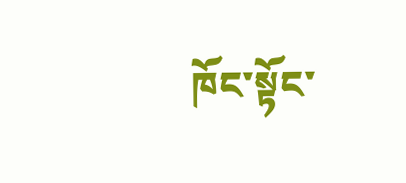ཁོང་སྟོང་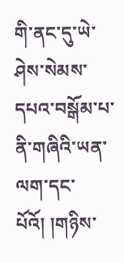གི་ནང་དུ་ཡེ་ཤེས་སེམས་དཔའ་བསྒོམ་པ་ནི་གཞིའི་ཡན་ལག་དང་པོའོ། །གཉིས་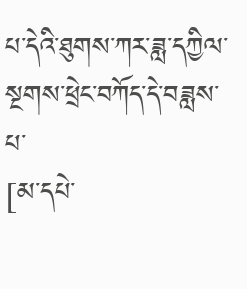པ་དེའི་ཐུགས་ཀར་ཟླ་དཀྱིལ་སྔགས་ཕྲེང་བཀོད་དེ་བཟླས་པ་
[མ་དཔེ་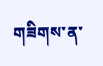གཟིགས་ན་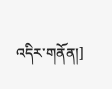འདིར་གནོན།]